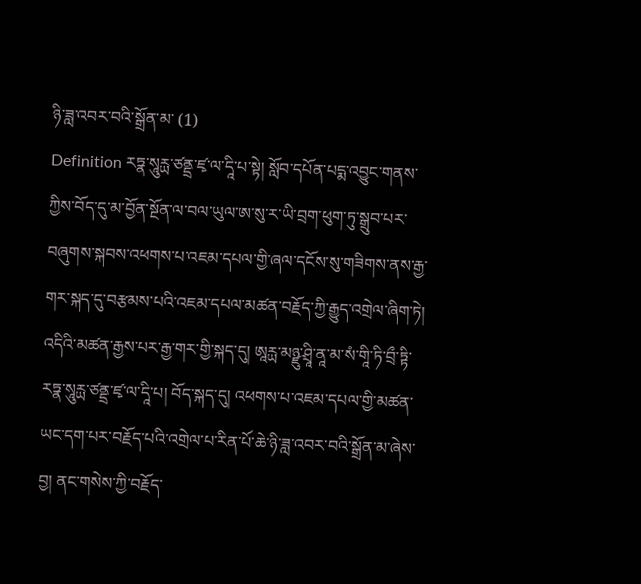ཉི་ཟླ་འབར་བའི་སྒྲོན་མ་ (1)
Definition རཏྣ་སཱུརྻ་ཙནྡྲ་ཛྭ་ལ་དཱི་པ་སྟེ། སློབ་དཔོན་པདྨ་འབྱུང་གནས་ཀྱིས་བོད་དུ་མ་བྱོན་སྔོན་ལ་བལ་ཡུལ་ཨ་སུ་ར་ཡི་བྲག་ཕུག་ཏུ་སྒྲུབ་པར་བཞུགས་སྐབས་འཕགས་པ་འཇམ་དཔལ་གྱི་ཞལ་དངོས་སུ་གཟིགས་ནས་རྒྱ་གར་སྐད་དུ་བརྩམས་པའི་འཇམ་དཔལ་མཚན་བརྗོད་ཀྱི་རྒྱུད་འགྲེལ་ཞིག་ཏེ། འདིའི་མཚན་རྒྱས་པར་རྒྱ་གར་གྱི་སྐད་དུ། ཨཱརྻ་མཉྫུ་ཤྲཱི་ནཱ་མ་སཾ་གཱི་ཏི་བྲྀ་ཏྟི་རཏྣ་སཱུརྻ་ཙནྡྲ་ཛྭ་ལ་དཱི་པ། བོད་སྐད་དུ། འཕགས་པ་འཇམ་དཔལ་གྱི་མཚན་ཡང་དག་པར་བརྗོད་པའི་འགྲེལ་པ་རིན་པོ་ཆེ་ཉི་ཟླ་འབར་བའི་སྒྲོན་མ་ཞེས་བྱ། ནང་གསེས་ཀྱི་བརྗོད་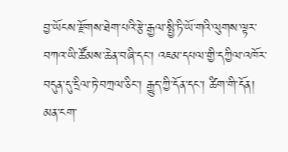བྱ་ཡོངས་རྫོགས་ཐེག་པའི་རྩེ་རྒྱལ་སྤྱི་ཏི་ཡོ་གའི་ལུགས་ལྟར་བཀའ་ཡི་ཚོམས་ཆེན་བཞི་དང་། འཇམ་དཔལ་གྱི་དཀྱིལ་འཁོར་བདུན་དུ་དྲིལ་ཏེ་བཀྲལ་ཅིང་། རྒྱུད་ཀྱི་དོན་དང་། ཚིག་གི་དོན། མན་ངག་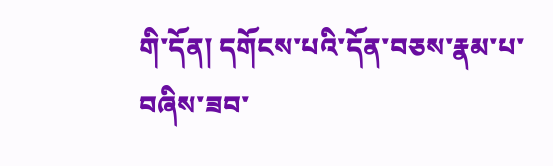གི་དོན། དགོངས་པའི་དོན་བཅས་རྣམ་པ་བཞིས་ཟབ་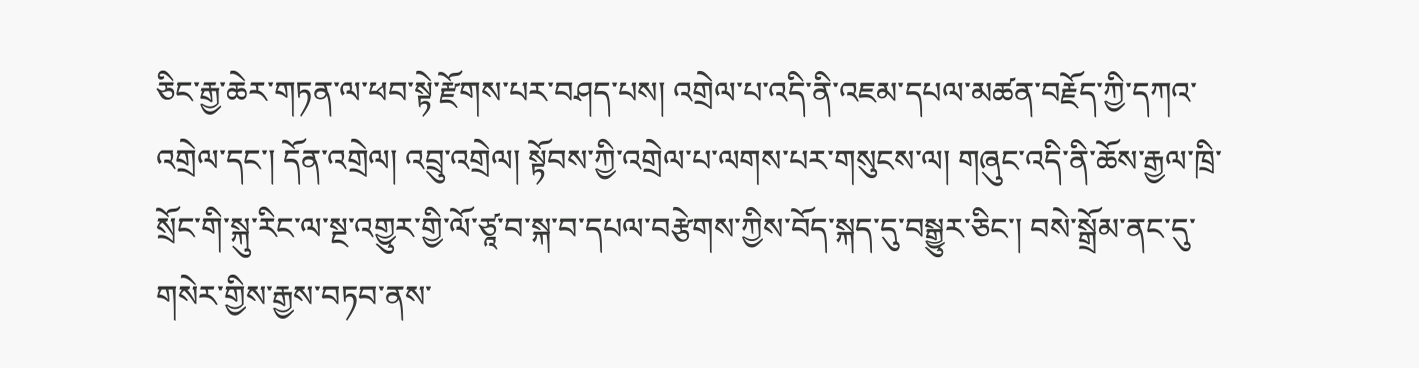ཅིང་རྒྱ་ཆེར་གཏན་ལ་ཕབ་སྟེ་རྫོགས་པར་བཤད་པས། འགྲེལ་པ་འདི་ནི་འཇམ་དཔལ་མཚན་བརྗོད་ཀྱི་དཀའ་འགྲེལ་དང་། དོན་འགྲེལ། འབྲུ་འགྲེལ། སྟོབས་ཀྱི་འགྲེལ་པ་ལགས་པར་གསུངས་ལ། གཞུང་འདི་ནི་ཆོས་རྒྱལ་ཁྲི་སྲོང་གི་སྐུ་རིང་ལ་སྔ་འགྱུར་གྱི་ལོ་ཙཱ་བ་སྐ་བ་དཔལ་བརྩེགས་ཀྱིས་བོད་སྐད་དུ་བསྒྱུར་ཅིང་། བསེ་སྒྲོམ་ནང་དུ་གསེར་གྱིས་རྒྱས་བཏབ་ནས་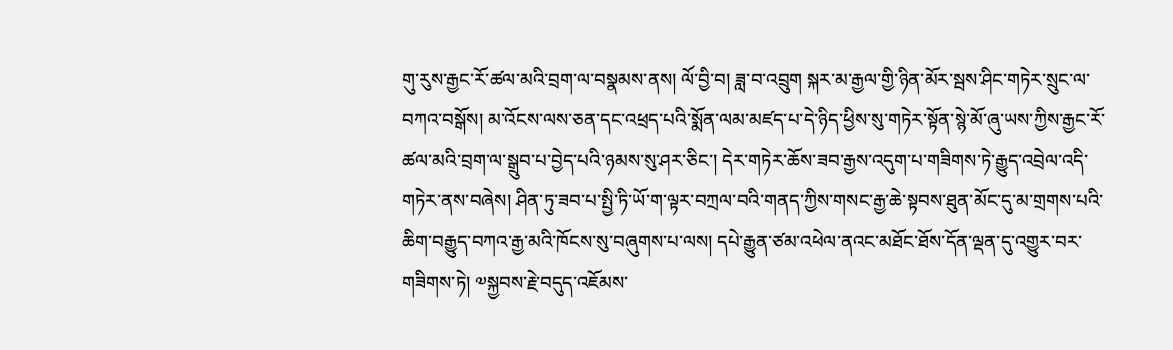གུ་རུས་རྒྱང་རོ་ཚལ་མའི་བྲག་ལ་བསྣམས་ནས། ལོ་བྱི་བ། ཟླ་བ་འབྲུག སྐར་མ་རྒྱལ་གྱི་ཉིན་མོར་སྦས་ཤིང་གཏེར་སྲུང་ལ་བཀའ་བསྒོས། མ་འོངས་ལས་ཅན་དང་འཕྲད་པའི་སྨོན་ལམ་མཛད་པ་དེ་ཉིད་ཕྱིས་སུ་གཏེར་སྟོན་སྙེ་མོ་ཞུ་ཡས་ཀྱིས་རྒྱང་རོ་ཚལ་མའི་བྲག་ལ་སྒྲུབ་པ་བྱེད་པའི་ཉམས་སུ་ཤར་ཅིང་། དེར་གཏེར་ཆོས་ཟབ་རྒྱས་འདུག་པ་གཟིགས་ཏེ་རྒྱུད་འབྲེལ་འདི་གཏེར་ནས་བཞེས། ཤིན་ཏུ་ཟབ་པ་སྤྱི་ཏི་ཡོ་ག་ལྟར་བཀྲལ་བའི་གནད་ཀྱིས་གསང་རྒྱ་ཆེ་སྟབས་ཐུན་མོང་དུ་མ་གྲགས་པའི་ཆིག་བརྒྱུད་བཀའ་རྒྱ་མའི་ཁོངས་སུ་བཞུགས་པ་ལས། དཔེ་རྒྱུན་ཙམ་འཕེལ་ནའང་མཐོང་ཐོས་དོན་ལྡན་དུ་འགྱུར་བར་གཟིགས་ཏེ། ༧སྐྱབས་རྗེ་བདུད་འཇོམས་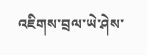འཇིགས་བྲལ་ཡེ་ཤེས་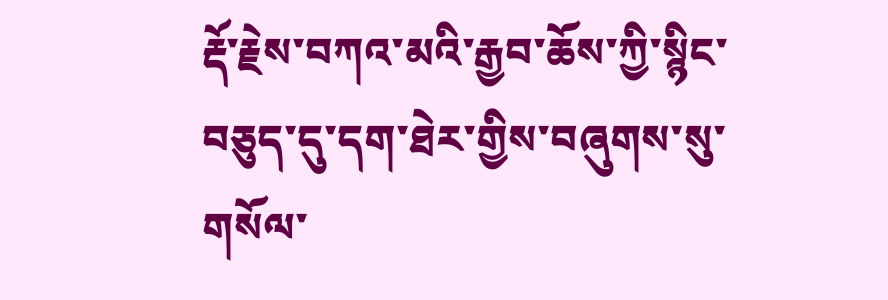རྡོ་རྗེས་བཀའ་མའི་རྒྱབ་ཆོས་ཀྱི་སྙིང་བཅུད་དུ་དག་ཐེར་གྱིས་བཞུགས་སུ་གསོལ་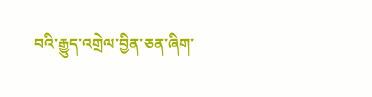བའི་རྒྱུད་འགྲེལ་བྱིན་ཅན་ཞིག་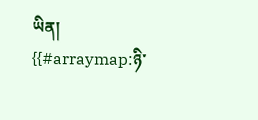ཡིན།
{{#arraymap:ཉི་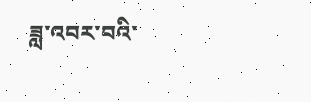ཟླ་འབར་བའི་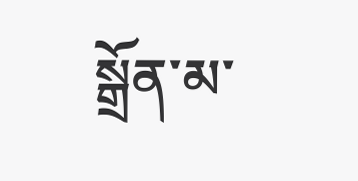སྒྲོན་མ་